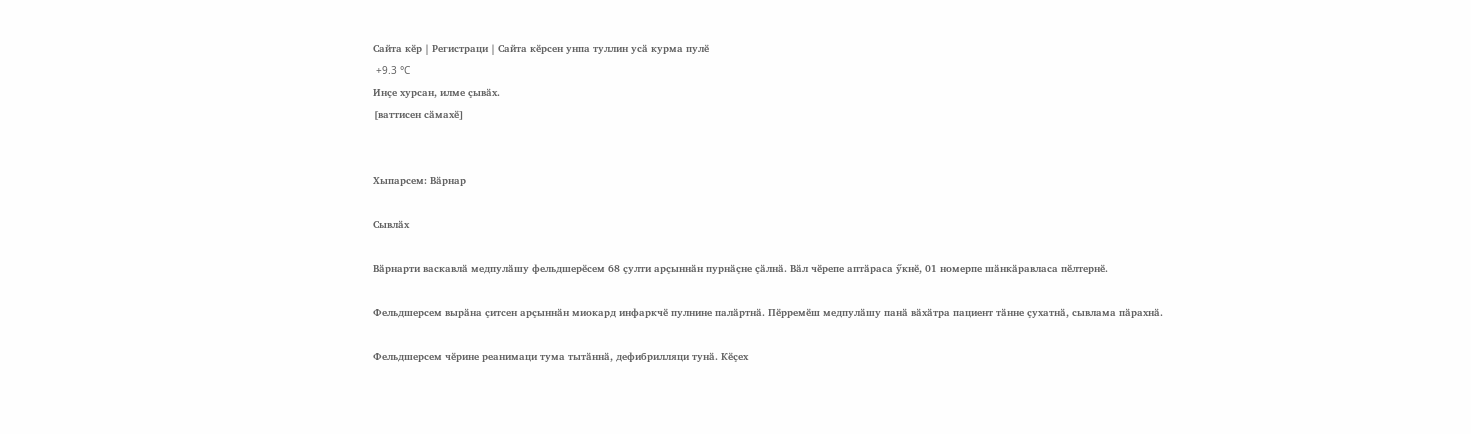Сайта кӗр | Регистраци | Сайта кӗрсен унпа туллин усӑ курма пулӗ
 +9.3 °C
Инҫе хурсан, илме ҫывӑх.
[ваттисен сӑмахӗ]


Хыпарсем: Вӑрнар

Сывлӑх

Вӑрнарти васкавлӑ медпулӑшу фельдшерӗсем 68 ҫулти арҫыннӑн пурнӑҫне ҫӑлнӑ. Вӑл чӗрепе аптӑраса ӳкнӗ, 01 номерпе шӑнкӑравласа пӗлтернӗ.

Фельдшерсем вырӑна ҫитсен арҫыннӑн миокард инфаркчӗ пулнине палӑртнӑ. Пӗрремӗш медпулӑшу панӑ вӑхӑтра пациент тӑнне ҫухатнӑ, сывлама пӑрахнӑ.

Фельдшерсем чӗрине реанимаци тума тытӑннӑ, дефибрилляци тунӑ. Кӗҫех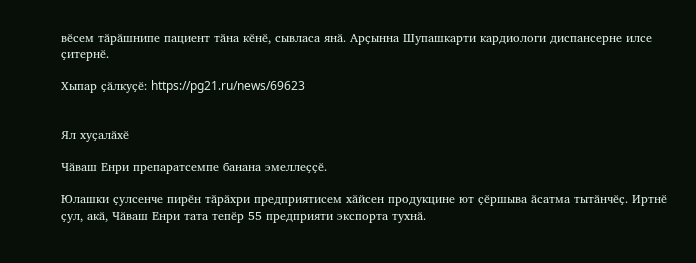вӗсем тӑрӑшнипе пациент тӑна кӗнӗ, сывласа янӑ. Арҫынна Шупашкарти кардиологи диспансерне илсе ҫитернӗ.

Хыпар ҫӑлкуҫӗ: https://pg21.ru/news/69623


Ял хуҫалӑхӗ

Чӑваш Енри препаратсемпе банана эмеллеҫҫӗ.

Юлашки ҫулсенче пирӗн тӑрӑхри предприятисем хӑйсен продукцине ют ҫӗршыва ӑсатма тытӑнчӗҫ. Иртнӗ ҫул, акӑ, Чӑваш Енри тата тепӗр 55 предприяти экспорта тухнӑ.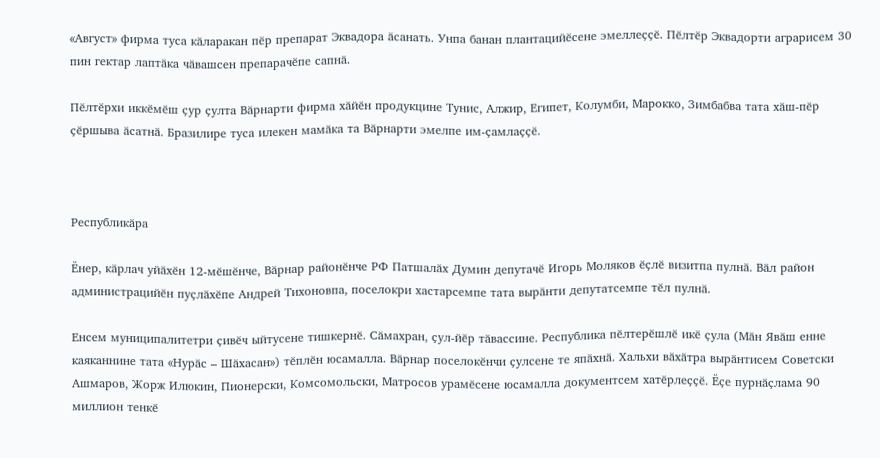«Август» фирма туса кӑларакан пӗр препарат Эквадора ӑсанать. Унпа банан плантацийӗсене эмеллеҫҫӗ. Пӗлтӗр Эквадорти аграрисем 30 пин гектар лаптӑка чӑвашсен препарачӗпе сапнӑ.

Пӗлтӗрхи иккӗмӗш ҫур ҫулта Вӑрнарти фирма хӑйӗн продукцине Тунис, Алжир, Египет, Колумби, Марокко, Зимбабва тата хӑш-пӗр ҫӗршыва ӑсатнӑ. Бразилире туса илекен мамӑка та Вӑрнарти эмелпе им-ҫамлаҫҫӗ.



Республикӑра

Ӗнер, кӑрлач уйӑхӗн 12-мӗшӗнче, Вӑрнар районӗнче РФ Патшалӑх Думин депутачӗ Игорь Моляков ӗҫлӗ визитпа пулнӑ. Вӑл район администрацийӗн пуҫлӑхӗпе Андрей Тихоновпа, поселокри хастарсемпе тата вырӑнти депутатсемпе тӗл пулнӑ.

Енсем муниципалитетри ҫивӗч ыйтусене тишкернӗ. Сӑмахран, ҫул-йӗр тӑвассине. Республика пӗлтерӗшлӗ икӗ ҫула (Мӑн Явӑш енне каяканнине тата «Нурӑс – Шӑхасан») тӗплӗн юсамалла. Вӑрнар поселокӗнчи ҫулсене те япӑхнӑ. Хальхи вӑхӑтра вырӑнтисем Советски Ашмаров, Жорж Илюкин, Пионерски, Комсомольски, Матросов урамӗсене юсамалла документсем хатӗрлеҫҫӗ. Ӗҫе пурнӑҫлама 90 миллион тенкӗ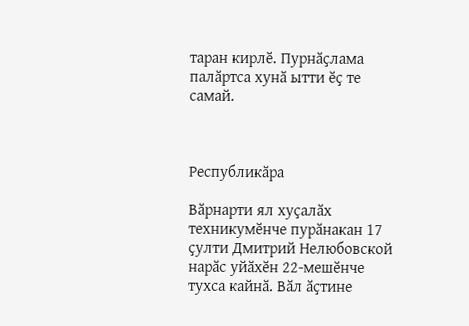таран кирлӗ. Пурнӑҫлама палӑртса хунӑ ытти ӗҫ те самай.



Республикӑра

Вӑрнарти ял хуҫалӑх техникумӗнче пурӑнакан 17 ҫулти Дмитрий Нелюбовской нарӑс уйӑхӗн 22-мешӗнче тухса кайнӑ. Вӑл ӑҫтине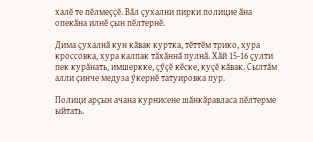халӗ те пӗлмеҫҫӗ. Вӑл ҫухални пирки полицие ӑна опекӑна илнӗ ҫын пӗлтернӗ.

Дима ҫухалнӑ кун кӑвак куртка, тӗттӗм трико, хура кроссовка, хура калпак тӑхӑннӑ пулнӑ. Хӑй 15-16 ҫулти пек курӑнать, имшеркке, ҫӳҫӗ кӗске, куҫӗ кӑвак. Сылтӑм алли ҫинче медуза ӳкернӗ татуировка пур.

Полици арҫын ачана курнисене шӑнкӑравласа пӗлтерме ыйтать.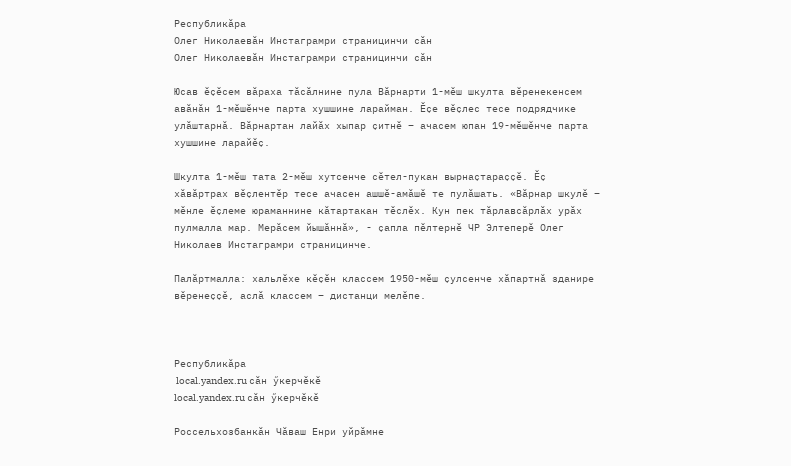Республикӑра
Олег Николаевӑн Инстаграмри страницинчи сӑн
Олег Николаевӑн Инстаграмри страницинчи сӑн

Юсав ӗҫӗсем вӑраха тӑсӑлнине пула Вӑрнарти 1-мӗш шкулта вӗренекенсем авӑнӑн 1-мӗшӗнче парта хушшине ларайман. Ӗҫе вӗҫлес тесе подрядчике улӑштарнӑ. Вӑрнартан лайӑх хыпар ҫитнӗ – ачасем юпан 19-мӗшӗнче парта хушшине ларайӗҫ.

Шкулта 1-мӗш тата 2-мӗш хутсенче сӗтел-пукан вырнаҫтараҫҫӗ. Ӗҫ хӑвӑртрах вӗҫлентӗр тесе ачасен ашшӗ-амӑшӗ те пулӑшать. «Вӑрнар шкулӗ – мӗнле ӗҫлеме юраманнине кӑтартакан тӗслӗх. Кун пек тӑрлавсӑрлӑх урӑх пулмалла мар. Мерӑсем йышӑннӑ», - ҫапла пӗлтернӗ ЧР Элтеперӗ Олег Николаев Инстаграмри страницинче.

Палӑртмалла: хальлӗхе кӗҫӗн классем 1950-мӗш ҫулсенче хӑпартнӑ зданире вӗренеҫҫӗ, аслӑ классем – дистанци мелӗпе.



Республикӑра
 local.yandex.ru сӑн ӳкерчӗкӗ
local.yandex.ru сӑн ӳкерчӗкӗ

Россельхозбанкӑн Чӑваш Енри уйрӑмне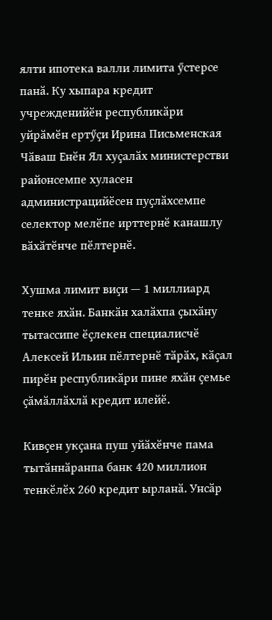ялти ипотека валли лимита ӳстерсе панӑ. Ку хыпара кредит учрежденийӗн республикӑри уйрӑмӗн ертӳҫи Ирина Письменская Чӑваш Енӗн Ял хуҫалӑх министерстви районсемпе хуласен администрацийӗсен пуҫлӑхсемпе селектор мелӗпе ирттернӗ канашлу вӑхӑтӗнче пӗлтернӗ.

Хушма лимит виҫи — 1 миллиард тенке яхӑн. Банкӑн халӑхпа ҫыхӑну тытассипе ӗҫлекен специалисчӗ Алексей Ильин пӗлтернӗ тӑрӑх, кӑҫал пирӗн республикӑри пине яхӑн ҫемье ҫӑмӑллӑхлӑ кредит илейӗ.

Кивҫен укҫана пуш уйӑхӗнче пама тытӑннӑранпа банк 420 миллион тенкӗлӗх 260 кредит ырланӑ. Унсӑр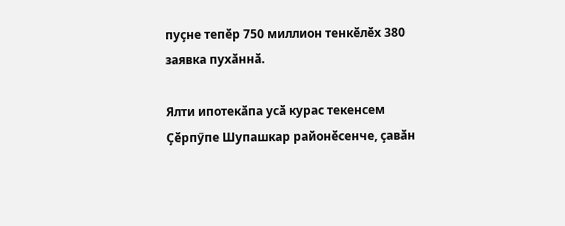пуҫне тепӗр 750 миллион тенкӗлӗх 380 заявка пухӑннӑ.

Ялти ипотекӑпа усӑ курас текенсем Ҫӗрпӳпе Шупашкар районӗсенче, ҫавӑн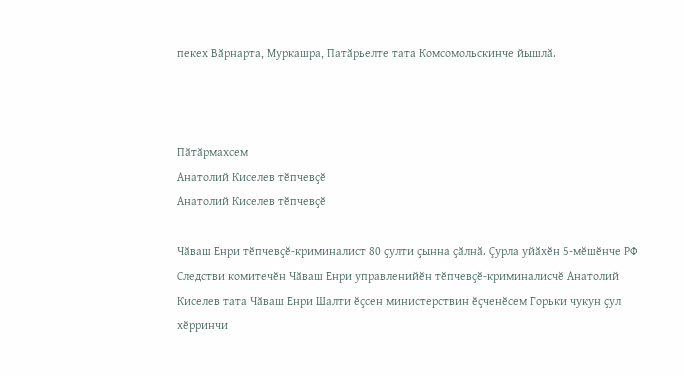пекех Вӑрнарта, Муркашра, Патӑрьелте тата Комсомольскинче йышлӑ.



Пӑтӑрмахсем
Анатолий Киселев тӗпчевҫӗ
Анатолий Киселев тӗпчевҫӗ

Чӑваш Енри тӗпчевҫӗ-криминалист 80 ҫулти ҫынна ҫӑлнӑ. Ҫурла уйӑхӗн 5-мӗшӗнче РФ Следстви комитечӗн Чӑваш Енри управленийӗн тӗпчевҫӗ-криминалисчӗ Анатолий Киселев тата Чӑваш Енри Шалти ӗҫсен министерствин ӗҫченӗсем Горьки чукун ҫул хӗрринчи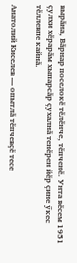вырӑна, Вӑрнар поселокӗ тӗлӗнче, тӗпченӗ. Унта вӗсем 1951 ҫулхи хӗрарӑм хыпарсӑр ҫухалнӑ тенӗрен йӗр ҫине ӳкес тӗллевпе кайнӑ.

Анатолий Киселев — опытлӑ тӗпчевҫӗ тесе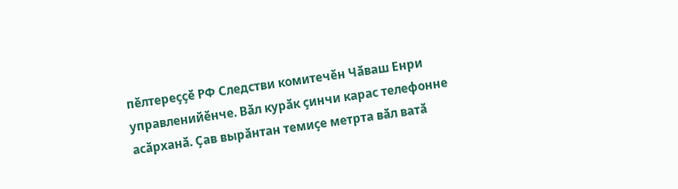пӗлтереҫҫӗ РФ Следстви комитечӗн Чӑваш Енри управленийӗнче. Вӑл курӑк ҫинчи карас телефонне асӑрханӑ. Ҫав вырӑнтан темиҫе метрта вӑл ватӑ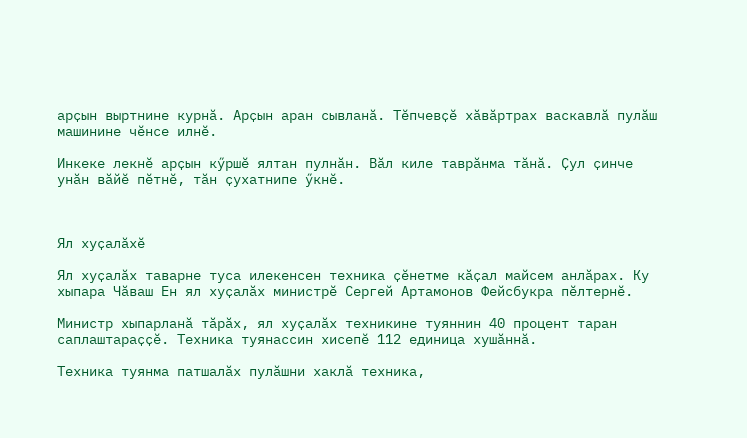арҫын выртнине курнӑ. Арҫын аран сывланӑ. Тӗпчевҫӗ хӑвӑртрах васкавлӑ пулӑш машинине чӗнсе илнӗ.

Инкеке лекнӗ арҫын кӳршӗ ялтан пулнӑн. Вӑл киле таврӑнма тӑнӑ. Ҫул ҫинче унӑн вӑйӗ пӗтнӗ, тӑн ҫухатнипе ӳкнӗ.



Ял хуҫалӑхӗ

Ял хуҫалӑх таварне туса илекенсен техника ҫӗнетме кӑҫал майсем анлӑрах. Ку хыпара Чӑваш Ен ял хуҫалӑх министрӗ Сергей Артамонов Фейсбукра пӗлтернӗ.

Министр хыпарланӑ тӑрӑх, ял хуҫалӑх техникине туяннин 40 процент таран саплаштараҫҫӗ. Техника туянассин хисепӗ 112 единица хушӑннӑ.

Техника туянма патшалӑх пулӑшни хаклӑ техника,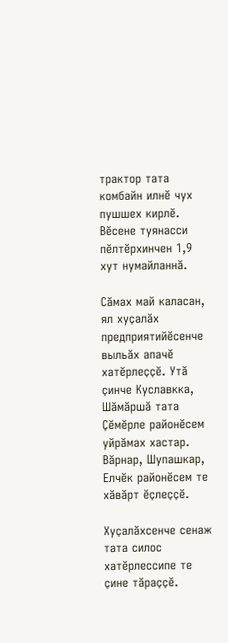трактор тата комбайн илнӗ чух пушшех кирлӗ. Вӗсене туянасси пӗлтӗрхинчен 1,9 хут нумайланнӑ.

Сӑмах май каласан, ял хуҫалӑх предприятийӗсенче выльӑх апачӗ хатӗрлеҫҫӗ. Утӑ ҫинче Куславкка, Шӑмӑршӑ тата Ҫӗмӗрле районӗсем уйрӑмах хастар. Вӑрнар, Шупашкар, Елчӗк районӗсем те хӑвӑрт ӗҫлеҫҫӗ.

Хуҫалӑхсенче сенаж тата силос хатӗрлессипе те ҫине тӑраҫҫӗ.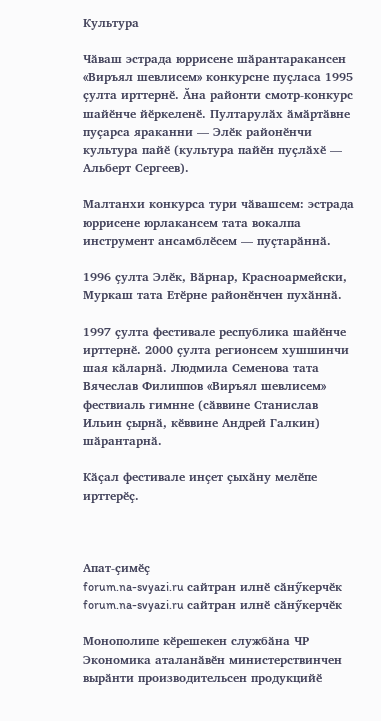Культура

Чӑваш эстрада юррисене шӑрантаракансен «Виръял шевлисем» конкурсне пуҫласа 1995 ҫулта ирттернӗ. Ӑна районти смотр-конкурс шайӗнче йӗркеленӗ. Пултарулӑх ӑмӑртӑвне пуҫарса яраканни — Элӗк районӗнчи культура пайӗ (культура пайӗн пуҫлӑхӗ — Альберт Сергеев).

Малтанхи конкурса тури чӑвашсем: эстрада юррисене юрлакансем тата вокалпа инструмент ансамблӗсем — пуҫтарӑннӑ.

1996 ҫулта Элӗк, Вӑрнар, Красноармейски, Муркаш тата Етӗрне районӗнчен пухӑннӑ.

1997 ҫулта фестивале республика шайӗнче ирттернӗ. 2000 ҫулта регионсем хушшинчи шая кӑларнӑ. Людмила Семенова тата Вячеслав Филиппов «Виръял шевлисем» фествиаль гимнне (сӑввине Станислав Ильин ҫырнӑ, кӗввине Андрей Галкин) шӑрантарнӑ.

Кӑҫал фестивале инҫет ҫыхӑну мелӗпе ирттерӗҫ.



Апат-ҫимӗҫ
forum.na-svyazi.ru сайтран илнӗ сӑнӳкерчӗк
forum.na-svyazi.ru сайтран илнӗ сӑнӳкерчӗк

Монополипе кӗрешекен службӑна ЧР Экономика аталанӑвӗн министерствинчен вырӑнти производительсен продукцийӗ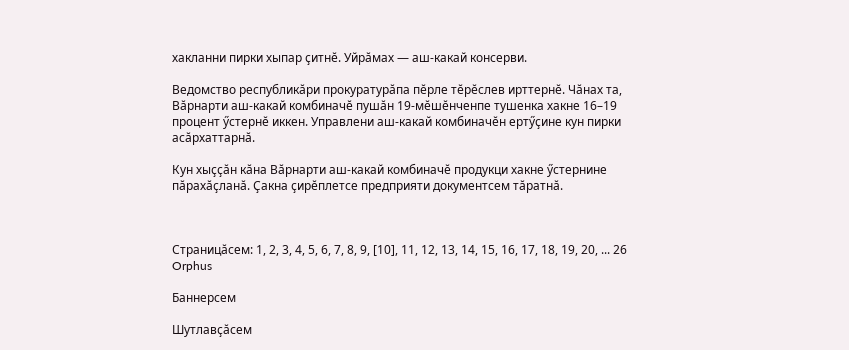хакланни пирки хыпар ҫитнӗ. Уйрӑмах — аш-какай консерви.

Ведомство республикӑри прокуратурӑпа пӗрле тӗрӗслев ирттернӗ. Чӑнах та, Вӑрнарти аш-какай комбиначӗ пушӑн 19-мӗшӗнченпе тушенка хакне 16–19 процент ӳстернӗ иккен. Управлени аш-какай комбиначӗн ертӳҫине кун пирки асӑрхаттарнӑ.

Кун хыҫҫӑн кӑна Вӑрнарти аш-какай комбиначӗ продукци хакне ӳстернине пӑрахӑҫланӑ. Ҫакна ҫирӗплетсе предприяти документсем тӑратнӑ.



Страницӑсем: 1, 2, 3, 4, 5, 6, 7, 8, 9, [10], 11, 12, 13, 14, 15, 16, 17, 18, 19, 20, ... 26
Orphus

Баннерсем

Шутлавҫӑсем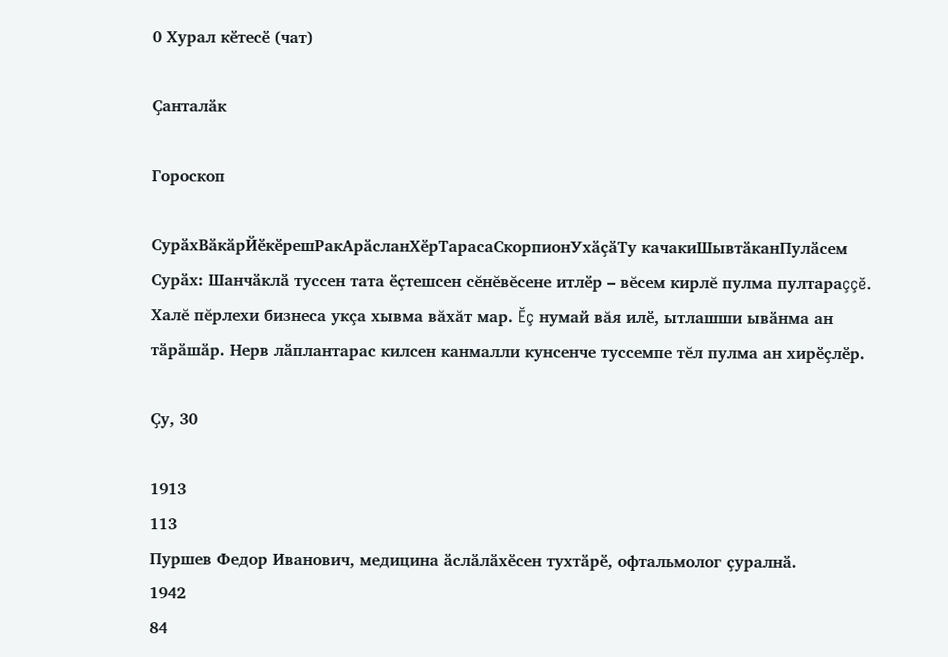0 Хурал кӗтесӗ (чат)

Ҫанталӑк

Гороскоп

СурӑхВӑкӑрЙӗкӗрешРакАрӑсланХӗрТарасаСкорпионУхӑҫӑТу качакиШывтӑканПулӑсем
Сурӑх: Шанчӑклӑ туссен тата ӗҫтешсен сĕнĕвĕсене итлӗр – вĕсем кирлĕ пулма пултараççĕ. Халĕ пĕрлехи бизнеса укçа хывма вăхăт мар. Ĕç нумай вăя илӗ, ытлашши ывӑнма ан тӑрӑшӑр. Нерв лӑплантарас килсен канмалли кунсенче туссемпе тĕл пулма ан хирӗҫлӗр.

Ҫу, 30

1913
113
Пуршев Федор Иванович, медицина ӑслӑлӑхӗсен тухтӑрӗ, офтальмолог ҫуралнӑ.
1942
84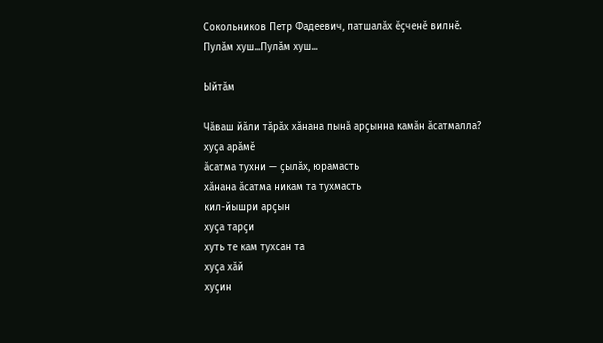Сокольников Петр Фадеевич, патшалӑх ӗҫченӗ вилнӗ.
Пулӑм хуш...Пулӑм хуш...

Ыйтӑм

Чӑваш йӑли тӑрӑх хӑнана пынӑ арҫынна камӑн ӑсатмалла?
хуҫа арӑмӗ
ӑсатма тухни — ҫылӑх, юрамасть
хӑнана ӑсатма никам та тухмасть
кил-йышри арҫын
хуҫа тарҫи
хуть те кам тухсан та
хуҫа хӑй
хуҫин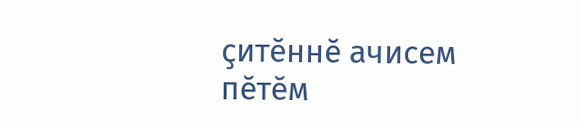ҫитӗннӗ ачисем
пӗтӗм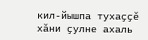кил-йышпа тухаҫҫӗ
хӑни ҫулне ахаль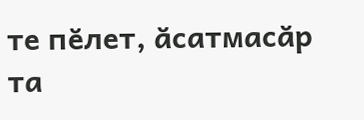те пӗлет, ӑсатмасӑр та